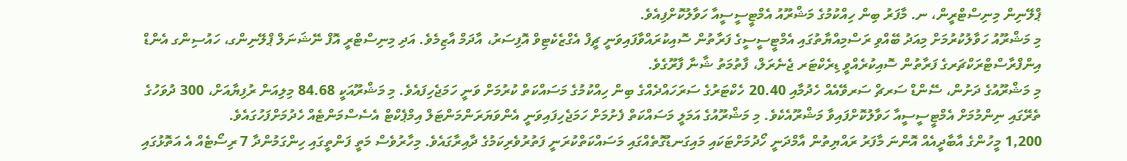ޕްލޭނިން މިނިސްޓްރީން، ނ. މާފަރު ބިން ހިއްކުމުގެ މަޝްރޫއު އެމްޓީސީސީއާ ހަވާލުކޮށްފިއެވެ.
މި މަޝްރޫއު ހަވާލުކުރުމަށް މިއަދު ބޭއްވި ރަސްމިއްޔާތުގައި އެމްޓީސީސީގެ ފަރާތުން ސޮއިކުރައްވާފައިވަނީ ޗީފް އެގްޒެކެޓިވް އޮފިސަރު، އާދަމް އާޒިމެވެ. އަދި މިނިސްޓްރީ އޮފް ނޭޝަނަލް ޕްލޭނިންގ، ހައުސިންގ އެންޑް އިންފްރާސްޓްރަކްޗަރގެ ފަރާތުން ސޮއިކުރެއްވީ ޑިރެކްޓަރ ޖެނެރަލް، ފާތުމަތު ޝާނާ ފާރޫގެވެ.
މި މަޝްރޫއުގެ ދަށުން، ސޭންޑް ސަރޗް ސަރވޭއެއް ހެދުމާއި 20.40 ހެކްޓަރުގެ ސަރަހައްދެއްގެ ބިން ހިއްކުމުގެ މަސައްކަތް ކުރުމަށް ވަނީ ހަމަޖެހިފައެވެ. މި މަޝްރޫއަކީ 84.68 މިލިއަން ރުފިޔާއަށް، 300 ދުވަހުގެ ތެރޭގައި ނިންމުމަށް އެމްޓީސީސީއާ ހަވާލުކޮށްފައިވާ މަޝްރޫއެކެވެ. މި މަޝްރޫއުގެ އަމަލީ މަސައްކަތް ފެށުމަށް ހަމަޖެހިފައިވަނީ އެންވަޔަރަންމަންޓަލް އިމްޕެކްޓް އެސެސްމަންޓެއް ހެދުމަށްފަހުގައެވެ.
1,200 މީހުންގެ އާބާދީއެއް އޮންނަ މާފަރު ރައްޔިތުން އާމްދަނީ ހޯދުމަށްޓަކައި މައިގަނޑުގޮތެއްގައި މަސައްކަތްކުރަނީ ފަތުރުވެރިކަމުގެ ދާއިރާގައެވެ. މިހާރުވެސް މަތީ ފަންތީގައި ހިންގަމުންދާ 7 ރިސޯޓެއް އެ އަތޮޅުގައި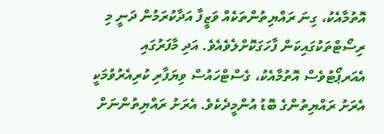އޮތުމާއެކު، ގިނަ ރައްޔިތުންތަކެއް ވަޒީފާ އަދާކުރަމުން ދަނީ މި ރިސޯޓްތަކުގައިކަން ފާހަގަކޮށްލެވެއެވެ. އަދި މާފަރުގައި އެއަރޕޯޓުވެސް އޮތުމާއެކު، ގެސްޓްހައުސް ވިޔަފާރި ކުރިއެރުވުމަކީ އެރަށު ރައްޔިތުންގެ ބޮޑު އުންމީދެކެވެ. އެރަށު ރައްޔިތުންނަށް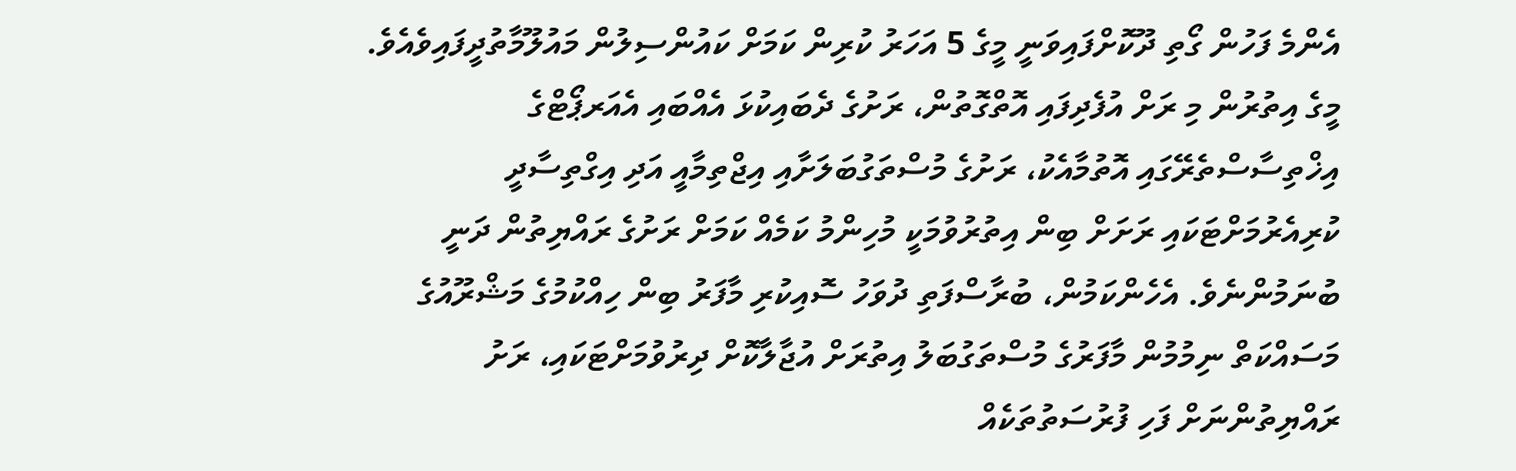އެންމެ ފަހުން ގޯތި ދޫކޮށްފައިވަނީ މީގެ 5 އަހަރު ކުރިން ކަމަށް ކައުންސިލުން މައުލޫމާތުދީފައިވެއެވެ.
މީގެ އިތުރުން މި ރަށް އުފެދިފައި އޮތްގޮތުން، ރަށުގެ ދެބައިކުޅަ އެއްބައި އެއަރޕޯޓްގެ އިޚްތިސާސްތެރޭގައި އޮތުމާއެކު، ރަށުގެ މުސްތަގުބަލަށާއި އިޖްތިމާއީ އަދި އިގްތިސާދީ ކުރިއެރުމަށްޓަކައި ރަށަށް ބިން އިތުރުވުމަކީ މުހިންމު ކަމެއް ކަމަށް ރަށުގެ ރައްޔިތުން ދަނީ ބުނަމުންނެވެ. އެހެންކަމުން، ބުރާސްފަތި ދުވަހު ސޮއިކުރި މާފަރު ބިން ހިއްކުމުގެ މަޝްރޫއުގެ މަސައްކަތް ނިމުމުން މާފަރުގެ މުސްތަގުބަލު އިތުރަށް އުޖާލާކޮށް ދިރުވުމަށްޓަކައި، ރަށު ރައްޔިތުންނަށް ފަހި ފުރުސަތުތަކެއް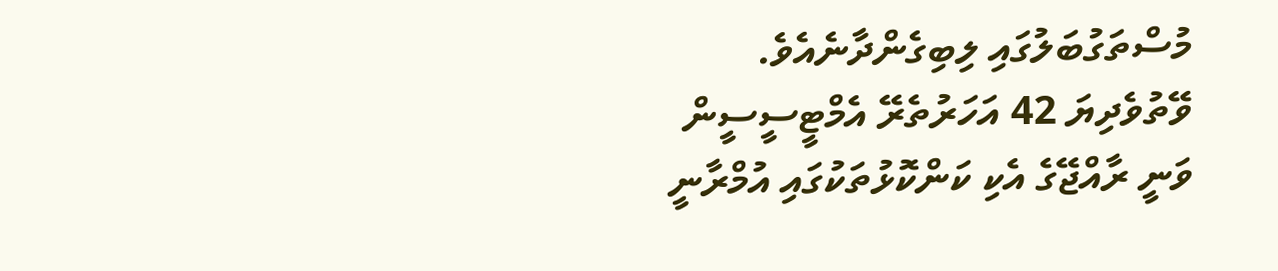މުސްތަގުބަލުގައި ލިބިގެންދާނެއެވެ.
ވޭތުވެދިޔަ 42 އަހަރުތެރޭ އެމްޓީސީސީން ވަނީ ރާއްޖޭގެ އެކި ކަންކޮޅުތަކުގައި އުމްރާނީ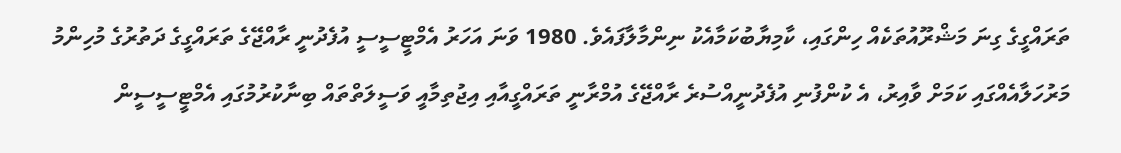ތަރައްގީގެ ގިނަ މަޝްރޫއުތަކެއް ހިންގައި، ކާމިޔާބުކަމާއެކު ނިންމާލާފައެވެ. 1980 ވަނަ އަހަރު އެމްޓީސީސީ އުފެދުނީ ރާއްޖޭގެ ތަރައްގީގެ ދަތުރުގެ މުހިންމު މަރުހަލާއެއްގައި ކަމަށް ވާއިރު، އެ ކުންފުނި އުފެދުނީއްސުރެ ރާއްޖޭގެ އުމްރާނީ ތަރައްގީއާއި އިޖުތިމާއީ ވަސީލަތްތައް ބިނާކުރުމުގައި އެމްޓީސީސީން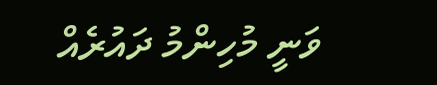ވަނީ މުހިންމު ދައުރެއް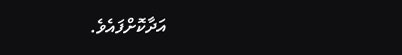އަދާކޮށްފައެވެ.